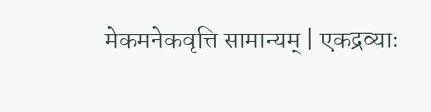मेकमनेकवृत्ति सामान्यम् | एकद्रव्याः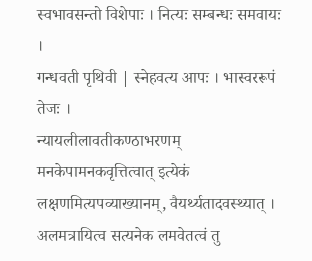स्वभावसन्तो विशेपाः । नित्यः सम्बन्धः समवायः ।
गन्धवती पृथिवी | स्नेहवत्य आपः । भास्वररूपं तेजः ।
न्यायलीलावतीकण्ठाभरणम्
मनकेपामनकवृत्तित्वात् इत्येकं लक्षणमित्यपव्याख्यानम्, वैयर्थ्यतादवस्थ्यात् । अलमत्रायित्व सत्यनेक लमवेतत्वं तु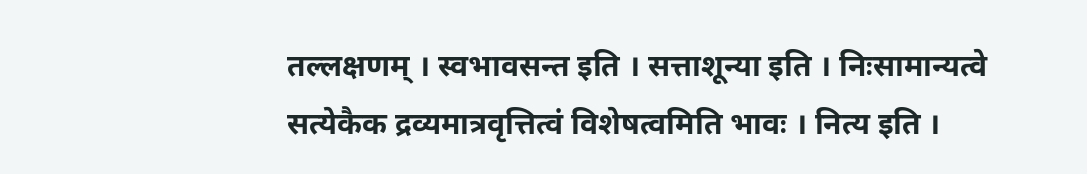तल्लक्षणम् । स्वभावसन्त इति । सत्ताशून्या इति । निःसामान्यत्वे सत्येकैक द्रव्यमात्रवृत्तित्वं विशेषत्वमिति भावः । नित्य इति ।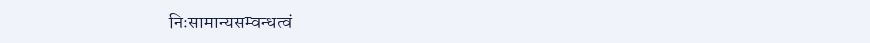निःसामान्यसम्वन्धत्वं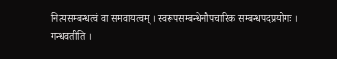नित्यसम्बन्धत्वं वा समवायत्वम् । स्वरूपसम्बन्धेनौपचारिक सम्बन्धपदप्रयोगः ।
गन्धवतीति ।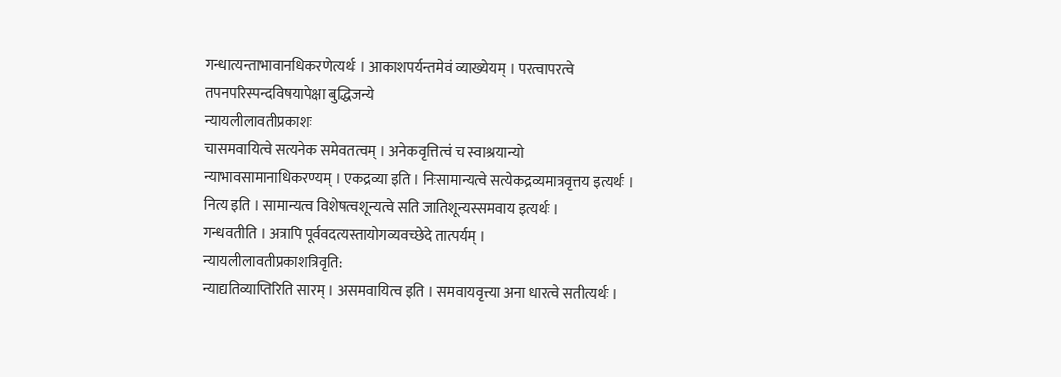गन्धात्यन्ताभावानधिकरणेत्यर्थः । आकाशपर्यन्तमेवं व्याख्येयम् । परत्वापरत्वे तपनपरिस्पन्दविषयापेक्षा बुद्धिजन्ये
न्यायलीलावतीप्रकाशः
चासमवायित्वे सत्यनेक समेवतत्वम् । अनेकवृत्तित्वं च स्वाश्रयान्यो न्याभावसामानाधिकरण्यम् । एकद्रव्या इति । निःसामान्यत्वे सत्येकद्रव्यमात्रवृत्तय इत्यर्थः । नित्य इति । सामान्यत्व विशेषत्वशून्यत्वे सति जातिशून्यस्समवाय इत्यर्थः ।
गन्धवतीति । अत्रापि पूर्ववदत्यस्तायोगव्यवच्छेदे तात्पर्यम् ।
न्यायलीलावतीप्रकाशत्रिवृति:
न्याद्यतिव्याप्तिरिति सारम् । असमवायित्व इति । समवायवृत्त्या अना धारत्वे सतीत्यर्थः ।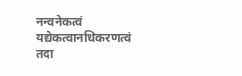नन्वनेकत्वं यद्येकत्वानधिकरणत्वं तदा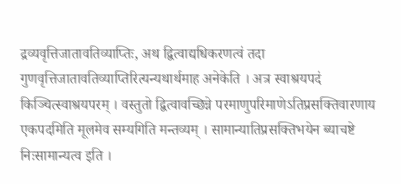द्रव्यवृत्तिजातावतिव्याप्तिः, अथ द्वित्वाद्यधिकरणत्वं तदा गुणवृत्तिजातावतिव्याप्तिरित्यन्यथार्थमाह अनेकेति । अत्र स्वाश्रयपदं किञ्चित्स्वाश्रयपरम् । वस्तुतो द्वित्वावच्छिन्ने परमाणुपरिमाणेऽतिप्रसक्तिवारणाय एकपदमिति मूलमेव सम्यगिति मन्तव्यम् । सामान्यातिप्रसक्तिभयेन ब्याचष्टे निःसामान्यत्व इति ।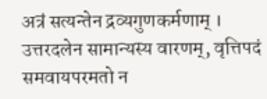अत्रं सत्यन्तेन द्रव्यगुणकर्मणाम् । उत्तरदलेन सामान्यस्य वारणम्, वृत्तिपदं समवायपरमतो न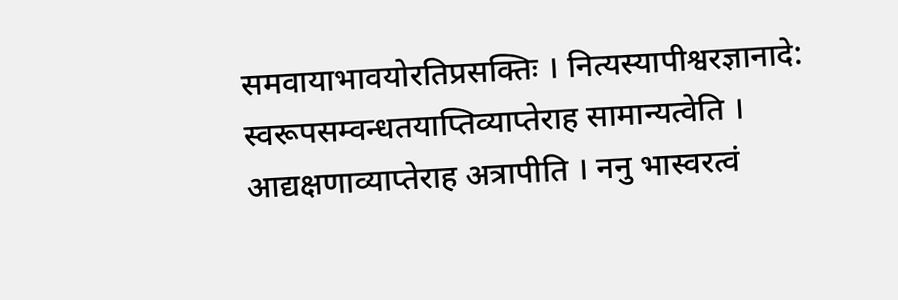समवायाभावयोरतिप्रसक्तिः । नित्यस्यापीश्वरज्ञानादे: स्वरूपसम्वन्धतयाप्तिव्याप्तेराह सामान्यत्वेति ।
आद्यक्षणाव्याप्तेराह अत्रापीति । ननु भास्वरत्वं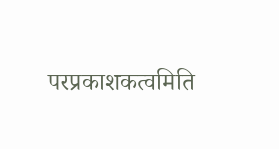परप्रकाशकत्वमिति